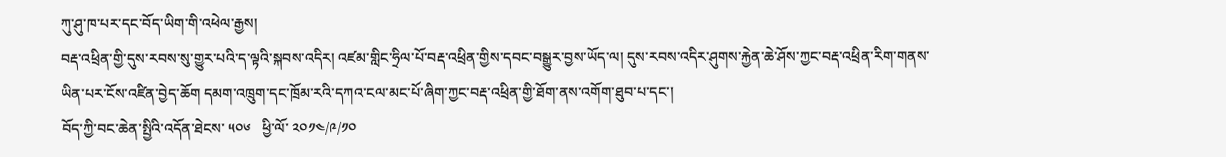ཀུ་ཤུ་ཁ་པར་དང་བོད་ཡིག་གི་འཕེལ་རྒྱས།
བརྡ་འཕྲིན་གྱི་དུས་རབས་སུ་གྱུར་པའི་ད་ལྟའི་སྐབས་འདིར། འཛམ་གླིང་ཧྲིལ་པོ་བརྡ་འཕྲིན་གྱིས་དབང་བསྒྱུར་བྱས་ཡོད་ལ། དུས་རབས་འདིར་ཤུགས་རྐྱེན་ཆེ་ཤོས་ཀྱང་བརྡ་འཕྲིན་རིག་གནས་ཡིན་པར་ངོས་འཛིན་བྱེད་ཆོག དམག་འཁྲུག་དང་ཁྲོམ་རའི་དཀའ་ངལ་མང་པོ་ཞིག་ཀྱང་བརྡ་འཕྲིན་གྱི་ཐོག་ནས་འགོག་ཐུབ་པ་དང་།
བོད་ཀྱི་བང་ཆེན་སྤྱིའི་འདོན་ཐེངས་ ༥༠༦   ཕྱི་ལོ་ ༢༠༡༤/༩/༡༠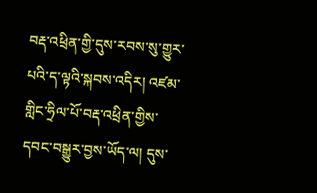བརྡ་འཕྲིན་གྱི་དུས་རབས་སུ་གྱུར་པའི་ད་ལྟའི་སྐབས་འདིར། འཛམ་གླིང་ཧྲིལ་པོ་བརྡ་འཕྲིན་གྱིས་དབང་བསྒྱུར་བྱས་ཡོད་ལ། དུས་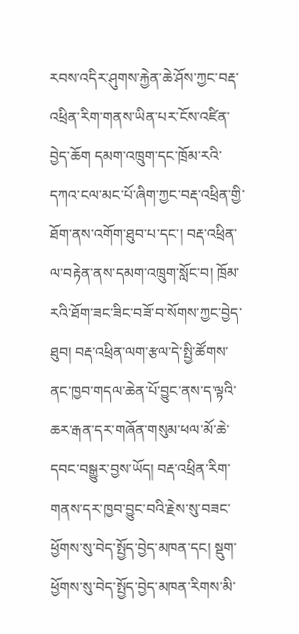རབས་འདིར་ཤུགས་རྐྱེན་ཆེ་ཤོས་ཀྱང་བརྡ་འཕྲིན་རིག་གནས་ཡིན་པར་ངོས་འཛིན་བྱེད་ཆོག དམག་འཁྲུག་དང་ཁྲོམ་རའི་དཀའ་ངལ་མང་པོ་ཞིག་ཀྱང་བརྡ་འཕྲིན་གྱི་ཐོག་ནས་འགོག་ཐུབ་པ་དང་། བརྡ་འཕྲིན་ལ་བརྟེན་ནས་དམག་འཁྲུག་སློང་བ། ཁྲོམ་རའི་ཐོག་ཟང་ཟིང་བཟོ་བ་སོགས་ཀྱང་བྱེད་ཐུབ། བརྡ་འཕྲིན་ལག་རྩལ་དེ་སྤྱི་ཚོགས་ནང་ཁྱབ་གདལ་ཆེན་པོ་བྱུང་ནས་ད་ལྟའི་ཆར་རྒན་དར་གཞོན་གསུམ་ཕལ་མོ་ཆེ་དབང་བསྒྱུར་བྱས་ཡོད། བརྡ་འཕྲིན་རིག་གནས་དར་ཁྱབ་བྱུང་བའི་རྗེས་སུ་བཟང་ཕྱོགས་སུ་བེད་སྤྱོད་བྱེད་མཁན་དང། སྡུག་ཕྱོགས་སུ་བེད་སྤྱོད་བྱེད་མཁན་རིགས་མི་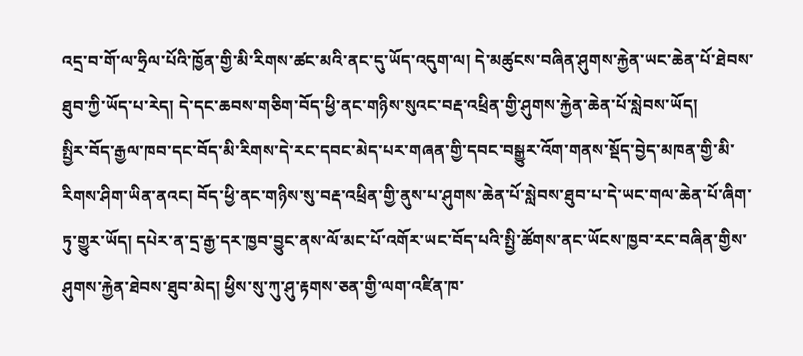འདྲ་བ་གོ་ལ་ཧྲིལ་པོའི་ཁྱོན་གྱི་མི་རིགས་ཚང་མའི་ནང་དུ་ཡོད་འདུག་ལ། དེ་མཚུངས་བཞིན་ཤུགས་རྐྱེན་ཡང་ཆེན་པོ་ཐེབས་ཐུབ་ཀྱི་ཡོད་པ་རེད། དེ་དང་ཆབས་གཅིག་བོད་ཕྱི་ནང་གཉིས་སུའང་བརྡ་འཕྲིན་གྱི་ཤུགས་རྐྱེན་ཆེན་པོ་སླེབས་ཡོད།
སྤྱིར་བོད་རྒྱལ་ཁབ་དང་བོད་མི་རིགས་དེ་རང་དབང་མེད་པར་གཞན་གྱི་དབང་བསྒྱུར་འོག་གནས་སྡོད་བྱེད་མཁན་གྱི་མི་རིགས་ཤིག་ཡིན་ནའང། བོད་ཕྱི་ནང་གཉིས་སུ་བརྡ་འཕྲིན་གྱི་ནུས་པ་ཤུགས་ཆེན་པོ་སླེབས་ཐུབ་པ་དེ་ཡང་གལ་ཆེན་པོ་ཞིག་ཏུ་གྱུར་ཡོད། དཔེར་ན་དྲ་རྒྱ་དར་ཁྱབ་བྱུང་ནས་ལོ་མང་པོ་འགོར་ཡང་བོད་པའི་སྤྱི་ཚོགས་ནང་ཡོངས་ཁྱབ་རང་བཞིན་གྱིས་ཤུགས་རྐྱེན་ཐེབས་ཐུབ་མེད། ཕྱིས་སུ་ཀུ་ཤུ་རྟགས་ཅན་གྱི་ལག་འཛིན་ཁ་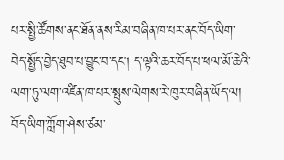པར་སྤྱི་ཚོགས་ནང་ཐོན་ནས་རིམ་བཞིན་ཁ་པར་ནང་བོད་ཡིག་བེད་སྤྱོད་བྱེད་ཐུབ་པ་བྱུང་བ་དང། ད་ལྟའི་ཆར་བོད་པ་ཕལ་མོ་ཆེའི་ལག་ཏུ་ལག་འཛིན་ཁ་པར་སྤུས་ལེགས་རེ་ཁུར་བཞིན་ཡོད་ལ། བོད་ཡིག་ཀློག་ཤེས་ཙམ་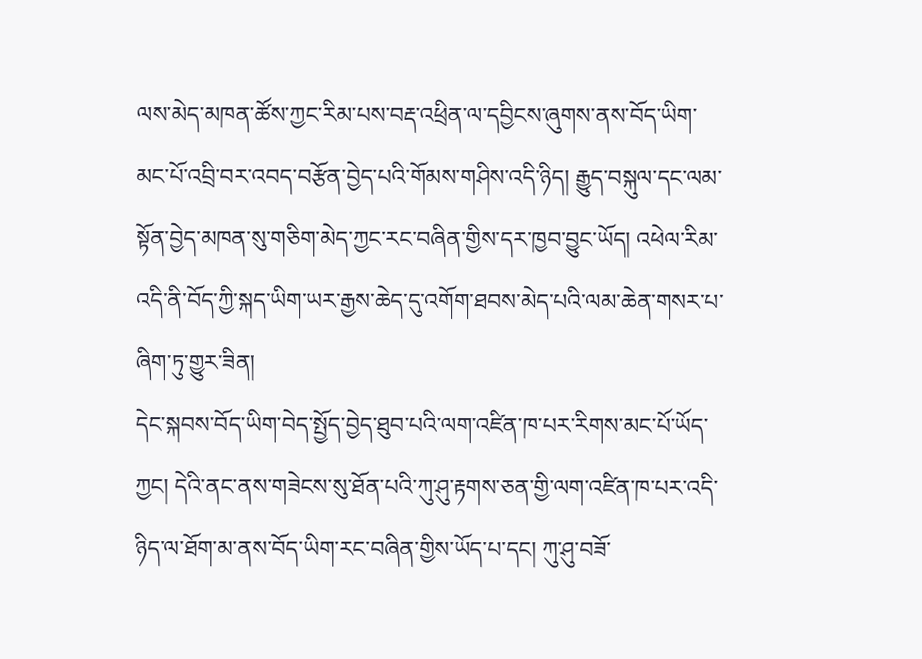ལས་མེད་མཁན་ཚོས་ཀྱང་རིམ་པས་བརྡ་འཕྲིན་ལ་དབྱིངས་ཞུགས་ནས་བོད་ཡིག་མང་པོ་འབྲི་བར་འབད་བརྩོན་བྱེད་པའི་གོམས་གཤིས་འདི་ཉིད། རྒྱུད་བསྐུལ་དང་ལམ་སྟོན་བྱེད་མཁན་སུ་གཅིག་མེད་ཀྱང་རང་བཞིན་གྱིས་དར་ཁྱབ་བྱུང་ཡོད། འཕེལ་རིམ་འདི་ནི་བོད་ཀྱི་སྐད་ཡིག་ཡར་རྒྱས་ཆེད་དུ་འགོག་ཐབས་མེད་པའི་ལམ་ཆེན་གསར་པ་ཞིག་ཏུ་གྱུར་ཟིན།
དེང་སྐབས་བོད་ཡིག་བེད་སྤྱོད་བྱེད་ཐུབ་པའི་ལག་འཛིན་ཁ་པར་རིགས་མང་པོ་ཡོད་ཀྱང། དེའི་ནང་ནས་གཟེངས་སུ་ཐོན་པའི་ཀུ་ཤུ་རྟགས་ཅན་གྱི་ལག་འཛིན་ཁ་པར་འདི་ཉིད་ལ་ཐོག་མ་ནས་བོད་ཡིག་རང་བཞིན་གྱིས་ཡོད་པ་དང། ཀུ་ཤུ་བཟོ་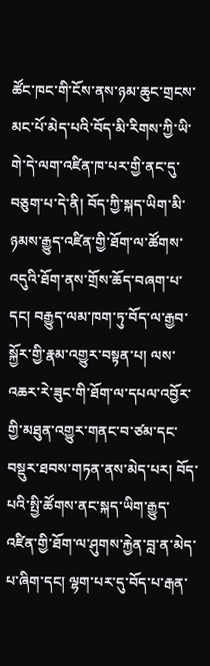ཚོང་ཁང་གི་ངོས་ནས་ཉམ་ཆུང་གྲངས་མང་པོ་མེད་པའི་བོད་མི་རིགས་ཀྱི་ཡི་གེ་དེ་ལག་འཛིན་ཁ་པར་གྱི་ནང་དུ་བཅུག་པ་དེ་ནི། བོད་ཀྱི་སྐད་ཡིག་མི་ཉམས་རྒྱུད་འཛིན་གྱི་ཐོག་ལ་ཚོགས་འདུའི་ཐོག་ནས་གྲོས་ཆོད་བཞག་པ་དང། བརྒྱུད་ལམ་ཁག་ཏུ་བོད་ལ་རྒྱབ་སྐྱོར་གྱི་རྣམ་འགྱུར་བསྟན་པ། ལས་འཆར་རེ་ཟུང་གི་ཐོག་ལ་དཔལ་འབྱོར་གྱི་མཐུན་འགྱུར་གནང་བ་ཙམ་དང་བསྡུར་ཐབས་གཏན་ནས་མེད་པར། བོད་པའི་སྤྱི་ཚོགས་ནང་སྐད་ཡིག་རྒྱུད་འཛིན་གྱི་ཐོག་ལ་ཤུགས་རྐྱེན་བླ་ན་མེད་པ་ཞིག་དང། ལྷག་པར་དུ་བོད་པ་རྒན་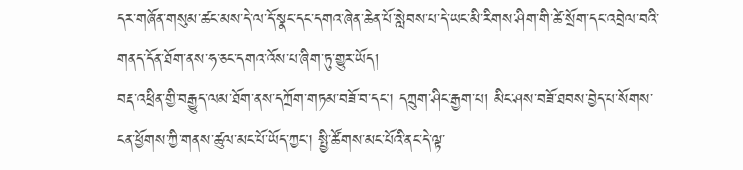དར་གཞོན་གསུམ་ཚང་མས་དེ་ལ་དོ་སྣང་དང་དགའ་ཞེན་ཆེན་པོ་སླེབས་པ་དེ་ཡང་མི་རིགས་ཤིག་གི་ཚེ་སྲོག་དང་འབྲེལ་བའི་གནད་དོན་ཐོག་ནས་ཧ་ཅང་དགའ་འོས་པ་ཞིག་ཏུ་གྱུར་ཡོད།
བརྡ་འཕྲིན་གྱི་བརྒྱུད་ལམ་ཐོག་ནས་དཀྲོག་གཏམ་བཟོ་བ་དང། དཀྲུག་ཤིང་རྒྱག་པ། མིང་ཤས་བཟོ་ཐབས་བྱེད་པ་སོགས་ངན་ཕྱོགས་ཀྱི་གནས་ཚུལ་མང་པོ་ཡོད་ཀྱང། སྤྱི་ཚོགས་མང་པོའི་ནང་དེ་ལྟ་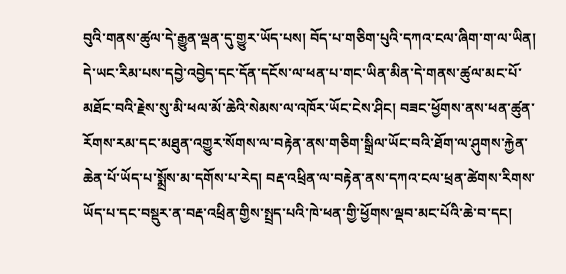བུའི་གནས་ཚུལ་དེ་རྒྱུན་ལྡན་དུ་གྱུར་ཡོད་པས། བོད་པ་གཅིག་པུའི་དཀའ་ངལ་ཞིག་ག་ལ་ཡིན། དེ་ཡང་རིམ་པས་དབྱེ་འབྱེད་དང་དོན་དངོས་ལ་ཕན་པ་གང་ཡིན་མིན་དེ་གནས་ཚུལ་མང་པོ་མཐོང་བའི་རྗེས་སུ་མི་ཕལ་མོ་ཆེའི་སེམས་ལ་འཁོར་ཡོང་ངེས་ཤིང། བཟང་ཕྱོགས་ནས་ཕན་ཚུན་རོགས་རམ་དང་མཐུན་འགྱུར་སོགས་ལ་བརྟེན་ནས་གཅིག་སྒྲིལ་ཡོང་བའི་ཐོག་ལ་ཤུགས་རྐྱེན་ཆེན་པོ་ཡོད་པ་སྨྲོས་མ་དགོས་པ་རེད། བརྡ་འཕྲིན་ལ་བརྟེན་ནས་དཀའ་ངལ་ཕྲན་ཚེགས་རིགས་ཡོད་པ་དང་བསྡུར་ན་བརྡ་འཕྲིན་གྱིས་སྤྲད་པའི་ཁེ་ཕན་གྱི་ཕྱོགས་ལྡབ་མང་པོའི་ཆེ་བ་དང།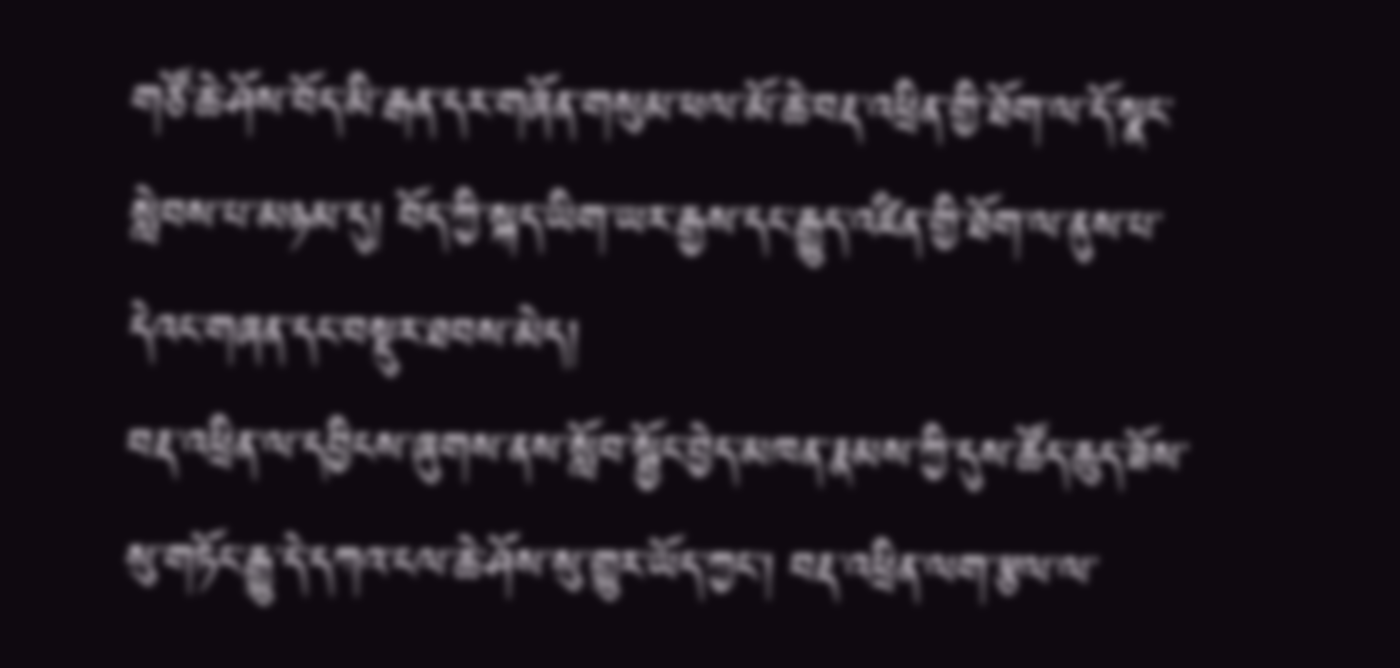གཙོ་ཆེ་ཤོས་བོད་མི་རྒན་དར་གཞོན་གསུམ་ཕལ་མོ་ཆེ་བརྡ་འཕྲིན་གྱི་ཐོག་ལ་དོ་སྣང་སླེབས་པ་མཉམ་དུ། བོད་ཀྱི་སྐད་ཡིག་ཡར་རྒྱས་དང་རྒྱུད་འཛིན་གྱི་ཐོག་ལ་ནུས་པ་དེའང་གཞན་དང་བསྡུར་ཐབས་མེད།
བརྡ་འཕྲིན་ལ་དབྱིངས་ཞུགས་ནས་སློབ་སྦྱོང་བྱེད་མཁན་རྣམས་ཀྱི་དུས་ཚོད་ཆུད་ཟོས་སུ་གཏོང་རྒྱུ་དེ་དཀའ་ངལ་ཆེ་ཤོས་སུ་གྱུར་ཡོད་ཀྱང། བརྡ་འཕྲིན་ལག་རྩལ་ལ་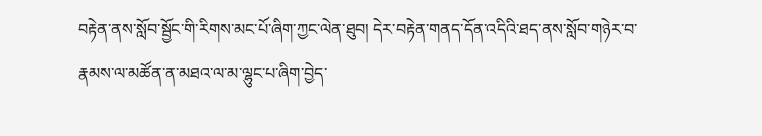བརྟེན་ནས་སློབ་སྦྱོང་གི་རིགས་མང་པོ་ཞིག་ཀྱང་ལེན་ཐུབ། དེར་བརྟེན་གནད་དོན་འདིའི་ཐད་ནས་སློབ་གཉེར་བ་རྣམས་ལ་མཚོན་ན་མཐའ་ལ་མ་ལྷུང་པ་ཞིག་བྱེད་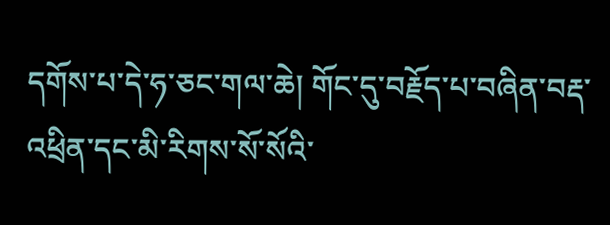དགོས་པ་དེ་ཧ་ཅང་གལ་ཆེ། གོང་དུ་བརྗོད་པ་བཞིན་བརྡ་འཕྲིན་དང་མི་རིགས་སོ་སོའི་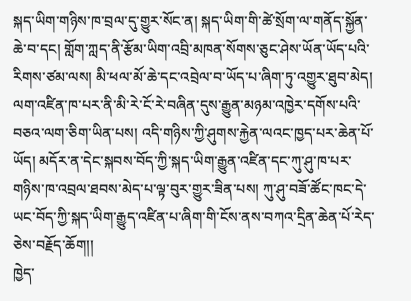སྐད་ཡིག་གཉིས་ཁ་བྲལ་དུ་གྱུར་སོང་ན། སྐད་ཡིག་གི་ཚེ་སྲོག་ལ་གནོད་སྐྱོན་ཆེ་བ་དང། གློག་ཀླད་ནི་རྩོམ་ཡིག་འབྲི་མཁན་སོགས་ཅུང་ཤེས་ཡོན་ཡོད་པའི་རིགས་ཙམ་ལས། མི་ཕལ་མོ་ཆེ་དང་འབྲེལ་བ་ཡོད་པ་ཞིག་ཏུ་འགྱུར་ཐུབ་མེད། ལག་འཛིན་ཁ་པར་ནི་མི་རེ་ངོ་རེ་བཞིན་དུས་རྒྱུན་མཉམ་འཁྱེར་དགོས་པའི་བཅའ་ལག་ཅིག་ཡིན་པས། འདི་གཉིས་ཀྱི་ཤུགས་རྐྱེན་ལའང་ཁྱད་པར་ཆེན་པོ་ཡོད། མདོར་ན་དེང་སྐབས་བོད་ཀྱི་སྐད་ཡིག་རྒྱུན་འཛིན་དང་ཀུ་ཤུ་ཁ་པར་གཉིས་ཁ་འབྲལ་ཐབས་མེད་པ་ལྟ་བུར་གྱུར་ཟིན་པས། ཀུ་ཤུ་བཟོ་ཚོང་ཁང་དེ་ཡང་བོད་ཀྱི་སྐད་ཡིག་རྒྱུད་འཛིན་པ་ཞིག་གི་ངོས་ནས་བཀའ་དྲིན་ཆེན་པོ་རེད་ཅེས་བརྗོད་ཆོག།།
ཁྱེད་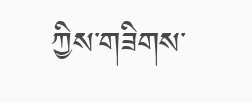ཀྱིས་གཟིགས་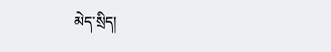མེད་སྲིད།